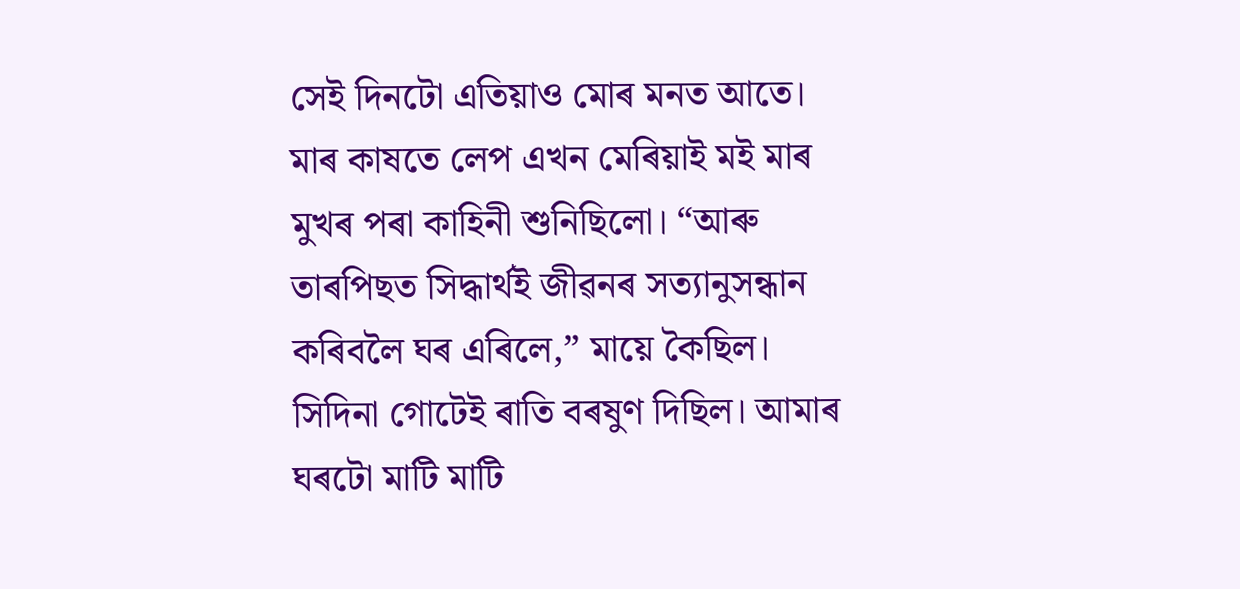সেই দিনটো এতিয়াও মোৰ মনত আতে। মাৰ কাষতে লেপ এখন মেৰিয়াই মই মাৰ মুখৰ পৰা কাহিনী শুনিছিলো। “আৰু তাৰপিছত সিদ্ধাৰ্থই জীৱনৰ সত্যানুসন্ধান কৰিবলৈ ঘৰ এৰিলে,” মায়ে কৈছিল। সিদিনা গোটেই ৰাতি বৰষুণ দিছিল। আমাৰ ঘৰটো মাটি মাটি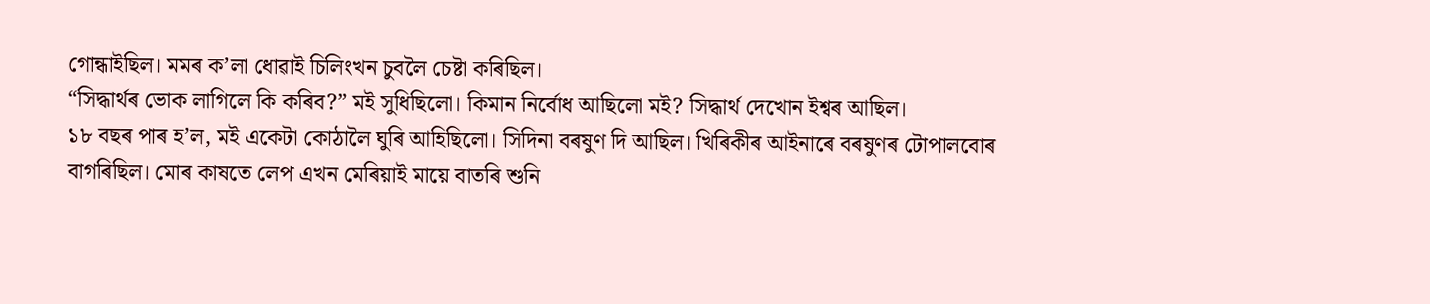গোন্ধাইছিল। মমৰ ক’লা ধোৱাই চিলিংখন চুবলৈ চেষ্টা কৰিছিল।
“সিদ্ধাৰ্থৰ ভোক লাগিলে কি কৰিব?” মই সুধিছিলো। কিমান নিৰ্বোধ আছিলো মই? সিদ্ধাৰ্থ দেখোন ইশ্বৰ আছিল।
১৮ বছৰ পাৰ হ’ল, মই একেটা কোঠালৈ ঘুৰি আহিছিলো। সিদিনা বৰষুণ দি আছিল। খিৰিকীৰ আইনাৰে বৰষুণৰ টোপালবোৰ বাগৰিছিল। মোৰ কাষতে লেপ এখন মেৰিয়াই মায়ে বাতৰি শুনি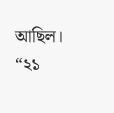আছিল। “২১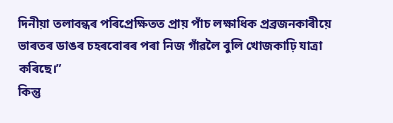দিনীয়া তলাবন্ধৰ পৰিপ্ৰেক্ষিতত প্ৰায় পাঁচ লক্ষাধিক প্ৰব্ৰজনকাৰীয়ে ভাৰতৰ ডাঙৰ চহৰবোৰৰ পৰা নিজ গাঁৱলৈ বুলি খোজকাঢ়ি যাত্ৰা কৰিছে।”
কিন্তু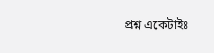প্ৰশ্ন একেটাইঃ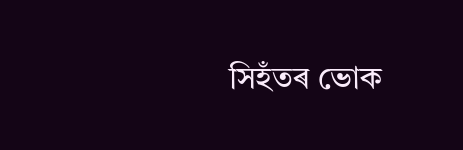সিহঁতৰ ভোক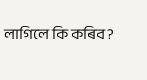লাগিলে কি কৰিব?